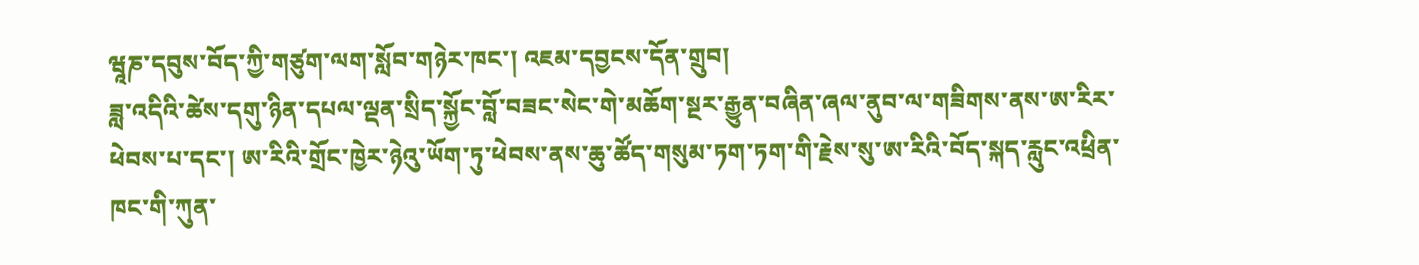ཝཱཎ་དབུས་བོད་ཀྱི་གཙུག་ལག་སློབ་གཉེར་ཁང་། འཇམ་དབྱངས་དོན་གྲུབ།
ཟླ་འདིའི་ཚེས་དགུ་ཉིན་དཔལ་ལྡན་སྲིད་སྐྱོང་བློ་བཟང་སེང་གེ་མཆོག་སྔར་རྒྱུན་བཞིན་ཞལ་ནུབ་ལ་གཟིགས་ནས་ཨ་རིར་ཕེབས་པ་དང་། ཨ་རིའི་གྲོང་ཁྱེར་ཉེའུ་ཡོག་ཏུ་ཕེབས་ནས་ཆུ་ཚོད་གསུམ་ཏག་ཏག་གི་རྗེས་སུ་ཨ་རིའི་བོད་སྐད་རླུང་འཕྲིན་ཁང་གི་ཀུན་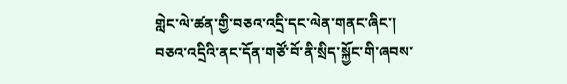གླེང་ལེ་ཚན་གྱི་བཅའ་འདྲི་དང་ལེན་གནང་ཞིང་། བཅའ་འདྲིའི་ནང་དོན་གཙོ་བོ་ནི་སྲིད་སྐྱོང་གི་ཞབས་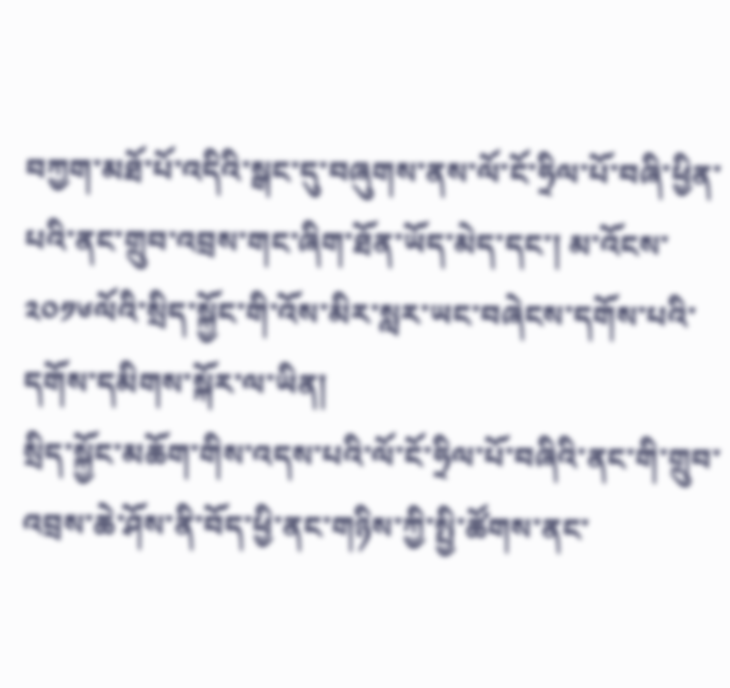བཀྱག་མཐོ་པོ་འདིའི་སྒང་དུ་བཞུགས་ནས་ལོ་ངོ་ཧྲིལ་པོ་བཞི་ཕྱིན་པའི་ནང་གྲུབ་འབྲས་གང་ཞིག་ཐོན་ཡོད་མེད་དང་། མ་འོངས་༢༠༡༦ལོའི་སྲིད་སྐྱོང་གི་འོས་མིར་སླར་ཡང་བཞེངས་དགོས་པའི་དགོས་དམིགས་སྐོར་ལ་ཡིན།
སྲིད་སྐྱོང་མཆོག་གིས་འདས་པའི་ལོ་ངོ་ཧྲིལ་པོ་བཞིའི་ནང་གི་གྲུབ་འབྲས་ཆེ་ཤོས་ནི་བོད་ཕྱི་ནང་གཉིས་ཀྱི་སྤྱི་ཚོགས་ནང་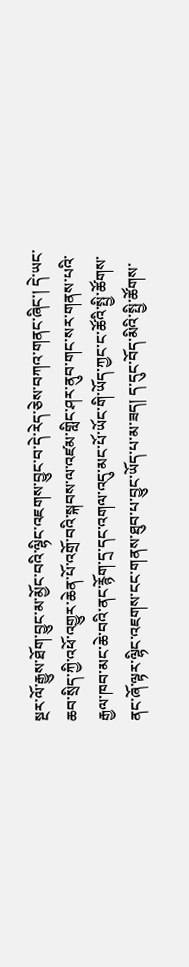སྔར་ལོ་རྒྱུས་ཐོག་བྱུང་མ་མྱོང་བའི་ལྷིང་འཇགས་བྱུང་བ་དེ་རེད་ཅེས་བཀའ་གནང་ཞིང་། དེ་ཡང་ཆབ་སྲིད་ཀྱི་འཕོ་འགྱུར་ཆེན་པོ་འགྲོ་བའི་སྐབས་ལ་འཛམ་གླིང་ཤར་ནུབ་གང་སར་གནས་པའི་རྒྱལ་ཁབ་མང་ཆེ་བའི་ནང་རྙོག་དྲ་དང་འགལ་འདུ་མང་པོ་ཡོང་གི་ཡོད་ཀྱང་ང་ཚོའི་སྤྱི་ཚོགས་ནང་ཞོ་ལྟར་ལྷིང་འཇགས་ངང་གནས་ཐུབ་པ་བྱུང་ཡོད་པ་མ་ཟད། ད་དུང་བོད་མིའི་སྤྱི་ཚོགས་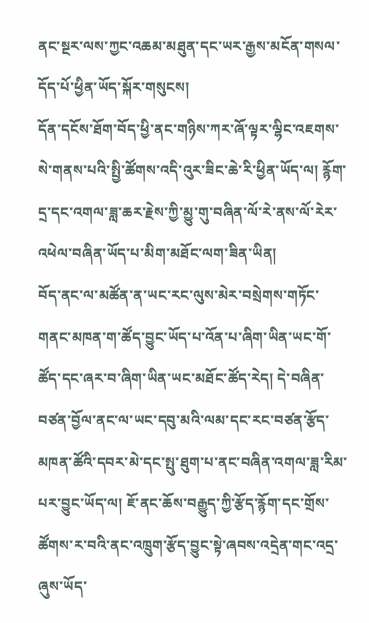ནང་སྔར་ལས་ཀྱང་འཆམ་མཐུན་དང་ཡར་རྒྱས་མངོན་གསལ་དོད་པོ་ཕྱིན་ཡོད་སྐོར་གསུངས།
དོན་དངོས་ཐོག་བོད་ཕྱི་ནང་གཉིས་ཀར་ཞོ་ལྟར་ལྷིང་འཇགས་སེ་གནས་པའི་སྤྱི་ཚོགས་འདི་འུར་ཟིང་ཆེ་རི་ཕྱིན་ཡོད་ལ། རྙོག་དྲ་དང་འགལ་ཟླ་ཆར་རྗེས་ཀྱི་མྱུ་གུ་བཞིན་ལོ་རེ་ནས་ལོ་རེར་འཕེལ་བཞིན་ཡོད་པ་མིག་མཐོང་ལག་ཟིན་ཡིན།
བོད་ནང་ལ་མཚོན་ན་ཡང་རང་ལུས་མེར་བསྲེགས་གཏོང་གནང་མཁན་ག་ཚོད་བྱུང་ཡོད་པ་འོན་པ་ཞིག་ཡིན་ཡང་གོ་ཚོད་དང་ཞར་བ་ཞིག་ཡིན་ཡང་མཐོང་ཚོད་རེད། དེ་བཞིན་བཙན་བྱོལ་ནང་ལ་ཡང་དབུ་མའི་ལམ་དང་རང་བཙན་རྩོད་མཁན་ཚོའི་དབར་མེ་དང་སྤུ་ཐུག་པ་ནང་བཞིན་འགལ་ཟླ་རིམ་པར་བྱུང་ཡོད་ལ། ཇོ་ནང་ཆོས་བརྒྱུད་ཀྱི་རྩོད་རྙོག་དང་གྲོས་ཚོགས་ར་བའི་ནང་འཁྲུག་རྩོད་བྱུང་སྟེ་ཞབས་འདྲེན་གང་འདྲ་ཞུས་ཡོད་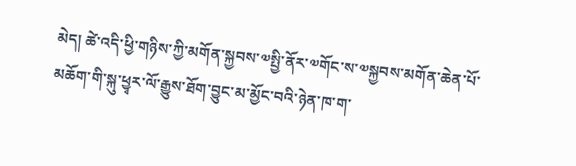མེད། ཚེ་འདི་ཕྱི་གཉིས་ཀྱི་མགོན་སྐྱབས་༧སྤྱི་ནོར་༧གོང་ས་༧སྐྱབས་མགོན་ཆེན་པོ་མཆོག་གི་སྐུ་ཕྱྭར་ལོ་རྒྱུས་ཐོག་བྱུང་མ་མྱོང་བའི་ཉེན་ཁ་ག་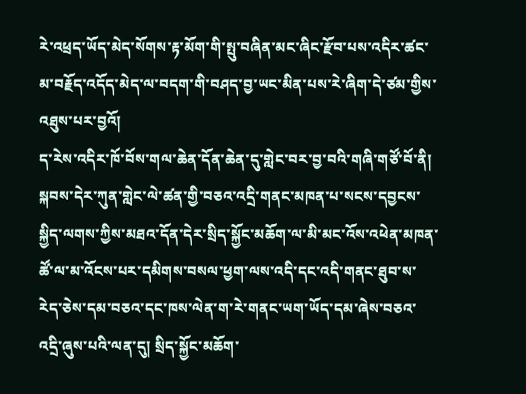རེ་འཕྲད་ཡོད་མེད་སོགས་རྟ་མོག་གི་སྤུ་བཞིན་མང་ཞིང་རྫོབ་པས་འདིར་ཚང་མ་བརྗོད་འདོད་མེད་ལ་བདག་གི་བཤད་བྱ་ཡང་མིན་པས་རེ་ཞིག་དེ་ཙམ་གྱིས་འཐུས་པར་བྱའོ།
ད་རེས་འདིར་ཁོ་བོས་གལ་ཆེན་དོན་ཆེན་དུ་གླེང་བར་བྱ་བའི་གཞི་གཙོ་བོ་ནི། སྐབས་དེར་ཀུན་གླེང་ལེ་ཚན་གྱི་བཅའ་འདྲི་གནང་མཁན་པ་སངས་དབྱངས་སྐྱིད་ལགས་ཀྱིས་མཐའ་དོན་དེར་སྲིད་སྐྱོང་མཆོག་ལ་མི་མང་འོས་འཕེན་མཁན་ཚོ་ལ་མ་འོངས་པར་དམིགས་བསལ་ཕྱག་ལས་འདི་དང་འདི་གནང་ཐུབ་ས་རེད་ཅེས་དམ་བཅའ་དང་ཁས་ལེན་ག་རེ་གནང་ཡག་ཡོད་དམ་ཞེས་བཅའ་འདྲི་ཞུས་པའི་ལན་དུ། སྲིད་སྐྱོང་མཆོག་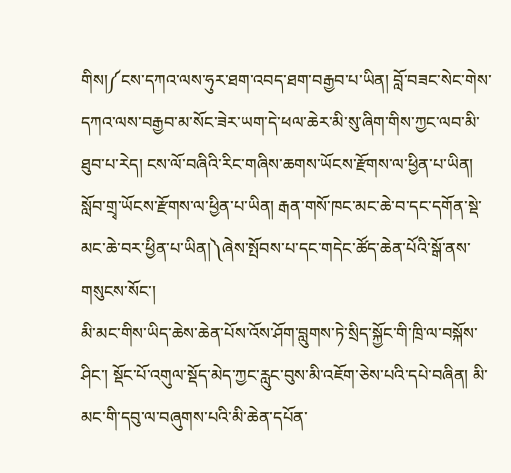གིས།༼ངས་དཀའ་ལས་ཧུར་ཐག་འབད་ཐག་བརྒྱབ་པ་ཡིན། བློ་བཟང་སེང་གེས་དཀའ་ལས་བརྒྱབ་མ་སོང་ཟེར་ཡག་དེ་ཕལ་ཆེར་མི་སུ་ཞིག་གིས་ཀྱང་ལབ་མི་ཐུབ་པ་རེད། ངས་ལོ་བཞིའི་རིང་གཞིས་ཆགས་ཡོངས་རྫོགས་ལ་ཕྱིན་པ་ཡིན། སློབ་གྲྭ་ཡོངས་རྫོགས་ལ་ཕྱིན་པ་ཡིན། རྒན་གསོ་ཁང་མང་ཆེ་བ་དང་དགོན་སྡེ་མང་ཆེ་བར་ཕྱིན་པ་ཡིན།༽ཞེས་སྤོབས་པ་དང་གདེང་ཚོད་ཆེན་པོའི་སྒོ་ནས་གསུངས་སོང་།
མི་མང་གིས་ཡིད་ཆེས་ཆེན་པོས་འོས་ཤོག་བླུགས་ཏེ་སྲིད་སྐྱོང་གི་ཁྲི་ལ་བསྐོས་ཤིང་། སྡོང་པོ་འགུལ་སྡོད་མེད་ཀྱང་རླུང་བུས་མི་འཇོག་ཅེས་པའི་དཔེ་བཞིན། མི་མང་གི་དབུ་ལ་བཞུགས་པའི་མི་ཆེན་དཔོན་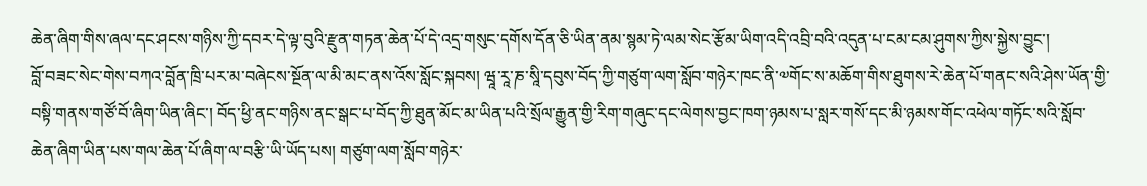ཆེན་ཞིག་གིས་ཞལ་དང་ཤངས་གཉིས་ཀྱི་དབར་དེ་ལྟ་བུའི་རྫུན་གཏན་ཆེན་པོ་དེ་འདྲ་གསུང་དགོས་དོན་ཅི་ཡིན་ནམ་སྙམ་ཏེ་ལམ་སེང་རྩོམ་ཡིག་འདི་འབྲི་བའི་འདུན་པ་ངམ་ངམ་ཤུགས་ཀྱིས་སྐྱེས་བྱུང་།
བློ་བཟང་སེང་གེས་བཀའ་བློན་ཁྲི་པར་མ་བཞེངས་སྔོན་ལ་མི་མང་ནས་འོས་སློང་སྐབས། ཝཱ་རཱ་ཎ་སཱི་དབུས་བོད་ཀྱི་གཙུག་ལག་སློབ་གཉེར་ཁང་ནི་༧གོང་ས་མཆོག་གིས་ཐུགས་རེ་ཆེན་པོ་གནང་སའི་ཤེས་ཡོན་གྱི་བསྟི་གནས་གཙོ་བོ་ཞིག་ཡིན་ཞིང་། བོད་ཕྱི་ནང་གཉིས་ནང་སྒང་པ་བོད་ཀྱི་ཐུན་མོང་མ་ཡིན་པའི་སྲོལ་རྒྱུན་གྱི་རིག་གཞུང་དང་ལེགས་བྱང་ཁག་ཉམས་པ་སླར་གསོ་དང་མི་ཉམས་གོང་འཕེལ་གཏོང་སའི་སློབ་ཆེན་ཞིག་ཡིན་པས་གལ་ཆེན་པོ་ཞིག་ལ་བརྩི་ཡི་ཡོད་པས། གཙུག་ལག་སློབ་གཉེར་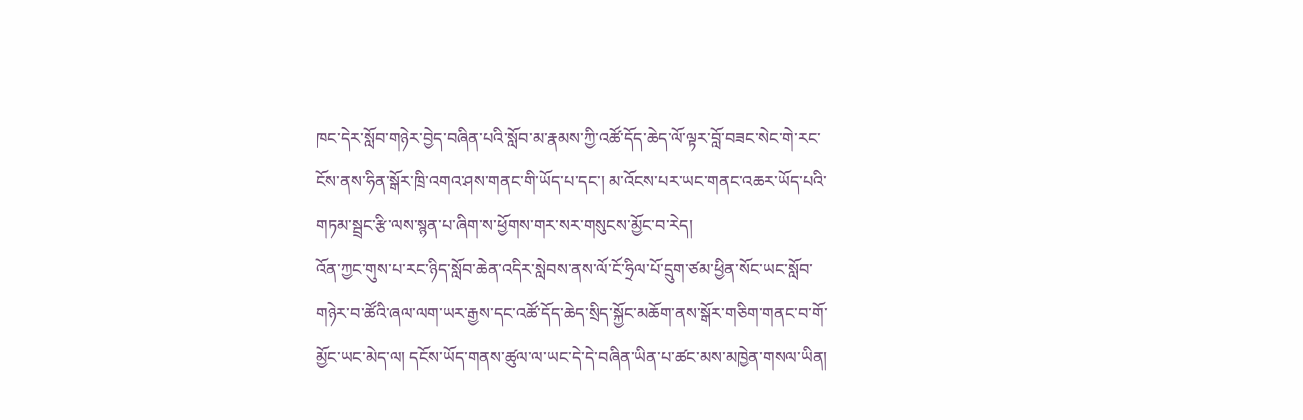ཁང་དེར་སློབ་གཉེར་བྱེད་བཞིན་པའི་སློབ་མ་རྣམས་ཀྱི་འཚོ་དོད་ཆེད་ལོ་ལྟར་བློ་བཟང་སེང་གེ་རང་ངོས་ནས་ཧིན་སྒོར་ཁྲི་འགའ་ཤས་གནང་གི་ཡོད་པ་དང་། མ་འོངས་པར་ཡང་གནང་འཆར་ཡོད་པའི་གཏམ་སྦྲང་རྩི་ལས་སྙན་པ་ཞིག་ས་ཕྱོགས་གར་སར་གསུངས་མྱོང་བ་རེད།
འོན་ཀྱང་གུས་པ་རང་ཉིད་སློབ་ཆེན་འདིར་སླེབས་ནས་ལོ་ངོ་ཧྲིལ་པོ་དྲུག་ཙམ་ཕྱིན་སོང་ཡང་སློབ་གཉེར་བ་ཚོའི་ཞལ་ལག་ཡར་རྒྱས་དང་འཚོ་དོད་ཆེད་སྲིད་སྐྱོང་མཆོག་ནས་སྒོར་གཅིག་གནང་བ་གོ་མྱོང་ཡང་མེད་ལ། དངོས་ཡོད་གནས་ཚུལ་ལ་ཡང་དེ་དེ་བཞིན་ཡིན་པ་ཚང་མས་མཁྱེན་གསལ་ཡིན།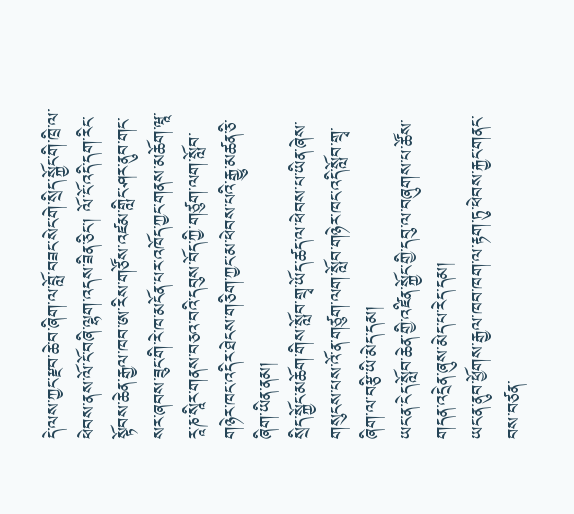དེ་ལས་ཀྱང་རྫབ་ཆེ་བ་ཞིག་ལ་བློ་བཟང་སེང་གེ་སྲིད་སྐྱོང་གི་ཁྲི་ལ་ཕེབས་ནས་ལོ་ངོ་བཞི་ལྷག་འདས་ཟིན་ཅིང་། ལོ་ངོ་འདི་དག་རིང་སྟོབས་ཆེན་རྒྱལ་ཁབ་ཨ་རིས་གཙོས་འཛམ་གླིང་ཤར་ནུབ་གང་སར་ཞབས་ཟུང་གི་རེ་ཁ་མངོན་པར་འཁོད་ཀྱང་གནས་མཆོག་ཝཱ་རཱ་ཎ་སཱིར་གནས་བཅའ་བའི་དབུས་བོད་ཀྱི་གཙུག་ལག་སློབ་གཉེར་ཁང་འདིར་ཐེངས་གཅིག་ཀྱང་མ་ཕེབས་པའི་རྒྱུ་མཚན་ཅི་ཞིག་ཡིན་ནམ།
སྲིད་སྐྱོང་མཆོག་གིས་སློབ་གྲྭ་ཡོད་ཚད་ལ་ཕེབས་པ་ཡིན་ཞེས་གསུངས་པས་འོ་ན་གཙུག་ལག་སློབ་གཉེར་ཁང་འདི་སློབ་གྲྭ་ཞིག་ལ་བརྩི་ཡི་མེད་དམ།
ཡང་ན་ངེད་སློབ་ཆེན་གྱི་འཛིན་སྐྱོང་གྱི་དབུ་ལ་བཞུགས་པ་ཚོས་གདན་འདྲེན་ཞུས་མེད་པ་རེད་དམ།
ཡང་ན་ནུབ་ཕྱོགས་རྒྱལ་ཁབ་ཁག་ལ་རྟག་ཏུ་ཕེབས་རྐྱང་གནང་བས་བཙན་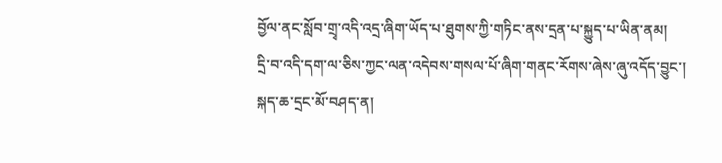བྱོལ་ནང་སློབ་གྲྭ་འདི་འདྲ་ཞིག་ཡོད་པ་ཐུགས་ཀྱི་གཏིང་ནས་དྲན་པ་སྐྱུད་པ་ཡིན་ནམ།
དྲི་བ་འདི་དག་ལ་ཅིས་ཀྱང་ལན་འདེབས་གསལ་པོ་ཞིག་གནང་རོགས་ཞེས་ཞུ་འདོད་བྱུང་།
སྐད་ཆ་དྲང་མོ་བཤད་ན།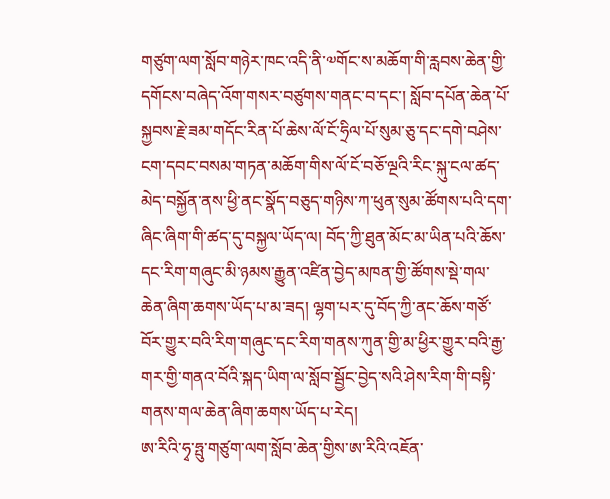གཙུག་ལག་སློབ་གཉེར་ཁང་འདི་ནི་༧གོང་ས་མཆོག་གི་རླབས་ཆེན་གྱི་དགོངས་བཞེད་འོག་གསར་བཙུགས་གནང་བ་དང་། སློབ་དཔོན་ཆེན་པོ་སྐྱབས་རྗེ་ཟམ་གདོང་རིན་པོ་ཆེས་ལོ་ངོ་ཧྲིལ་པོ་སུམ་ཅུ་དང་དགེ་བཤེས་ངག་དབང་བསམ་གཏན་མཆོག་གིས་ལོ་ངོ་བཅོ་ལྔའི་རིང་སྐུ་ངལ་ཚད་མེད་བསྐྱོན་ནས་ཕྱི་ནང་སྣོད་བཅུད་གཉིས་ཀ་ཕུན་སུམ་ཚོགས་པའི་དག་ཞིང་ཞིག་གི་ཚད་དུ་བསྐྱལ་ཡོད་ལ། བོད་ཀྱི་ཐུན་མོང་མ་ཡིན་པའི་ཆོས་དང་རིག་གཞུང་མི་ཉམས་རྒྱུན་འཛིན་བྱེད་མཁན་གྱི་ཚོགས་སྡེ་གལ་ཆེན་ཞིག་ཆགས་ཡོད་པ་མ་ཟད། ལྷག་པར་དུ་བོད་ཀྱི་ནང་ཆོས་གཙོ་བོར་གྱུར་བའི་རིག་གཞུང་དང་རིག་གནས་ཀུན་གྱི་མ་ཕྱིར་གྱུར་བའི་རྒྱ་གར་གྱི་གནའ་བོའི་སྐད་ཡིག་ལ་སློབ་སྦྱོང་བྱེད་སའི་ཤེས་རིག་གི་བསྟི་གནས་གལ་ཆེན་ཞིག་ཆགས་ཡོད་པ་རེད།
ཨ་རིའི་ཧྭ་ཧྤུ་གཙུག་ལག་སློབ་ཆེན་གྱིས་ཨ་རིའི་འཇོན་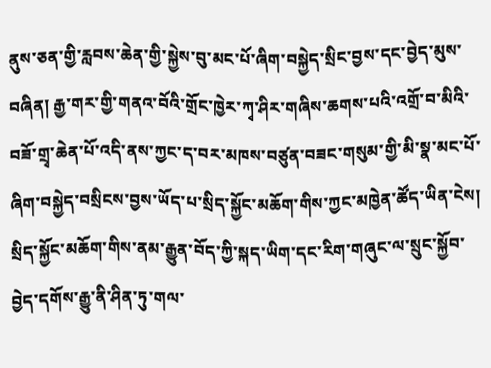ནུས་ཅན་གྱི་རླབས་ཆེན་གྱི་སྐྱེས་བུ་མང་པོ་ཞིག་བསྐྱེད་སྲིང་བྱས་དང་བྱེད་མུས་བཞིན། རྒྱ་གར་གྱི་གནའ་བོའི་གྲོང་ཁྱེར་ཀྭ་ཤིར་གཞིས་ཆགས་པའི་འགྲོ་བ་མིའི་བཟོ་གྲྭ་ཆེན་པོ་འདི་ནས་ཀྱང་ད་བར་མཁས་བཙུན་བཟང་གསུམ་གྱི་མི་སྣ་མང་པོ་ཞིག་བསྐྱེད་བསྲིངས་བྱས་ཡོད་པ་སྲིད་སྐྱོང་མཆོག་གིས་ཀྱང་མཁྱེན་ཚོད་ཡིན་ངེས།
སྲིད་སྐྱོང་མཆོག་གིས་ནམ་རྒྱུན་བོད་ཀྱི་སྐད་ཡིག་དང་རིག་གཞུང་ལ་སྲུང་སྐྱོབ་བྱེད་དགོས་རྒྱུ་ནི་ཤིན་ཏུ་གལ་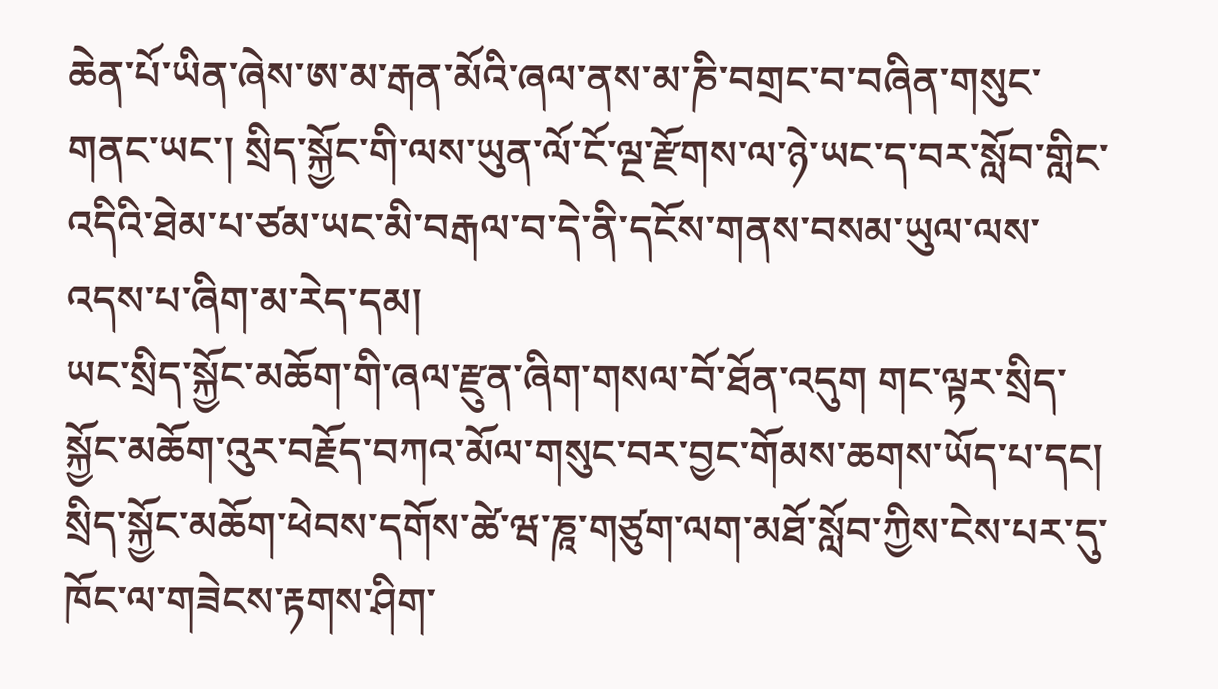ཆེན་པོ་ཡིན་ཞེས་ཨ་མ་རྒན་མོའི་ཞལ་ནས་མ་ཎི་བགྲང་བ་བཞིན་གསུང་གནང་ཡང་། སྲིད་སྐྱོང་གི་ལས་ཡུན་ལོ་ངོ་ལྔ་རྫོགས་ལ་ཉེ་ཡང་ད་བར་སློབ་གླིང་འདིའི་ཐེམ་པ་ཙམ་ཡང་མི་བརྒལ་བ་དེ་ནི་དངོས་གནས་བསམ་ཡུལ་ལས་འདས་པ་ཞིག་མ་རེད་དམ།
ཡང་སྲིད་སྐྱོང་མཆོག་གི་ཞལ་རྫུན་ཞིག་གསལ་བོ་ཐོན་འདུག གང་ལྟར་སྲིད་སྐྱོང་མཆོག་འུར་བརྗོད་བཀའ་མོལ་གསུང་བར་བྱང་གོམས་ཆགས་ཡོད་པ་དང། སྲིད་སྐྱོང་མཆོག་ཕེབས་དགོས་ཚེ་ཝ་ཎཱ་གཙུག་ལག་མཐོ་སློབ་ཀྱིས་ངེས་པར་དུ་ཁོང་ལ་གཟེངས་རྟགས་ཤིག་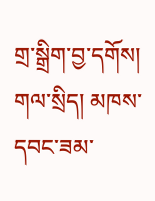གྲ་སྒྲིག་བྱ་དགོས།
གལ་སྲིད། མཁས་དབང་ཟམ་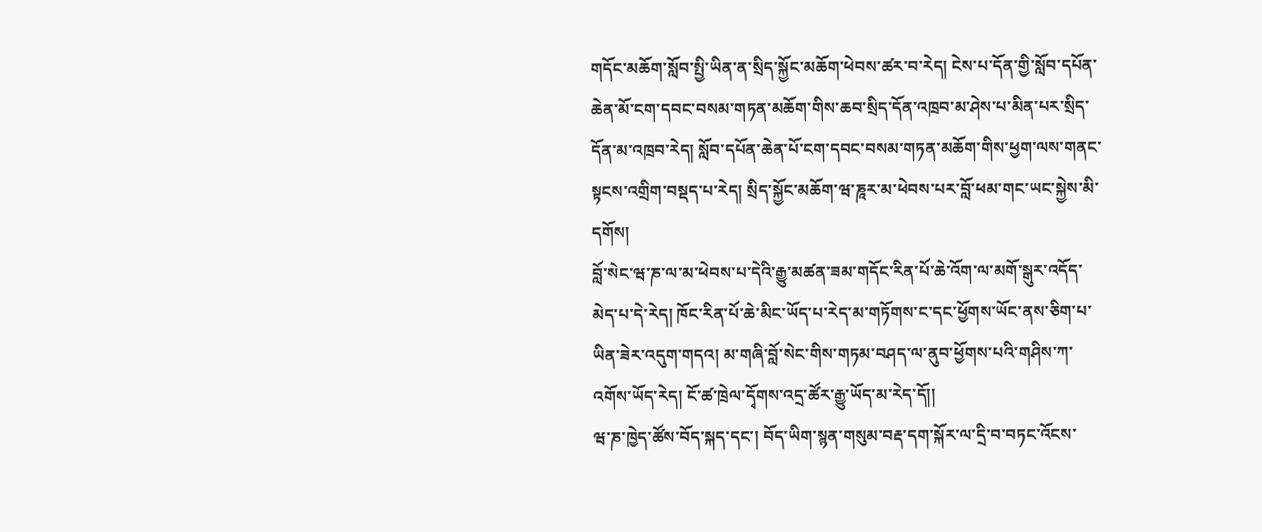གདོང་མཆོག་སློབ་སྤྱི་ཡིན་ན་སྲིད་སྐྱོང་མཆོག་ཕེབས་ཚར་བ་རེད། ངེས་པ་དོན་གྱི་སློབ་དཔོན་ཆེན་མོ་ངག་དབང་བསམ་གཏན་མཆོག་གིས་ཆབ་སྲིད་དོན་འཁྲབ་མ་ཤེས་པ་མིན་པར་སྲིད་དོན་མ་འཁྲབ་རེད། སློབ་དཔོན་ཆེན་པོ་ངག་དབང་བསམ་གཏན་མཆོག་གིས་ཕྱག་ལས་གནང་སྟངས་འགྲིག་བསྡད་པ་རེད། སྲིད་སྐྱོང་མཆོག་ཝ་ཎཱར་མ་ཕེབས་པར་བློ་ཕམ་གང་ཡང་སྐྱེས་མི་དགོས།
བློ་སེང་ཝ་ཎ་ལ་མ་ཕེབས་པ་དེའི་རྒྱུ་མཚན་ཟམ་གདོང་རིན་པོ་ཆེ་འོག་ལ་མགོ་སྒུར་འདོད་མེད་པ་དེ་རེད། ཁོང་རིན་པོ་ཆེ་མིང་ཡོད་པ་རེད་མ་གཏོགས་ང་དང་ཕྱོགས་ཡོང་ནས་ཅིག་པ་ཡིན་ཟེར་འདུག་གདའ། མ་གཞི་བློ་སེང་གིས་གཏམ་བཤད་ལ་ནུབ་ཕྱོགས་པའི་གཤིས་ཀ་འགོས་ཡོད་རེད། ངོ་ཚ་ཁྲེལ་དྭོགས་འདྲ་ཚོར་རྒྱུ་ཡོད་མ་རེད་དོ།།
ཝ་ཎ་ཁྱེད་ཚོས་བོད་སྐད་དང་། བོད་ཡིག་སྙན་གསུམ་བརྡ་དག་སྐོར་ལ་དྲི་བ་བཏང་འོངས་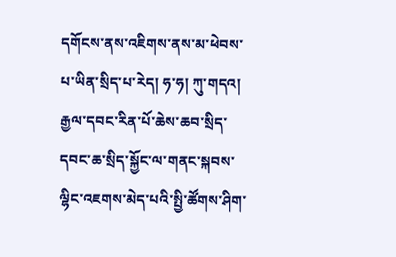དགོངས་ནས་འཇིགས་ནས་མ་ཕེབས་པ་ཡིན་སྲིད་པ་རེད། ཧ་ཧ། ཀུ་གདའ།
རྒྱལ་དབང་རིན་པོ་ཆེས་ཆབ་སྲིད་དབང་ཆ་སྲིད་སྐྱོང་ལ་གནང་སྐབས་ལྷིང་འཇགས་མེད་པའི་སྤྱི་ཚོགས་ཤིག་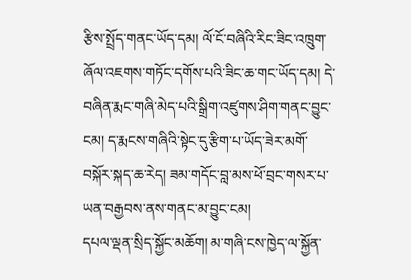རྩིས་སྤྲོད་གནང་ཡོད་དམ། ལོ་ངོ་བཞིའི་རིང་ཟིང་འཁྲུག་ཞོལ་འཇགས་གཏོང་དགོས་པའི་ཟིང་ཆ་གང་ཡོད་དམ། དེ་བཞིན་རྨང་གཞི་མེད་པའི་སྒྲིག་འཛུགས་ཤིག་གནང་བྱུང་ངམ། ད་རྨངས་གཞིའི་སྟེང་དུ་རྩིག་པ་ཡོད་ཟེར་མགོ་བསྐོར་སྐད་ཆ་རེད། ཟམ་གདོང་བླ་མས་ཕོ་བྲང་གསར་པ་ཡན་བརྒྱབས་ནས་གནང་མ་བྱུང་ངམ།
དཔལ་ལྡན་སྲིད་སྐྱོང་མཆོག། མ་གཞི་ངས་ཁྱེད་ལ་སྐྱོན་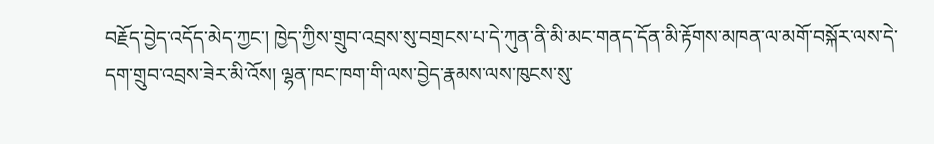བརྗོད་བྱེད་འདོད་མེད་ཀྱང་། ཁྱེད་ཀྱིས་གྲུབ་འབྲས་སུ་བགྲངས་པ་དེ་ཀུན་ནི་མི་མང་གནད་དོན་མི་རྟོགས་མཁན་ལ་མགོ་བསྐོར་ལས་དེ་དག་གྲུབ་འབྲས་ཟེར་མི་འོས། ལྷན་ཁང་ཁག་གི་ལས་བྱེད་རྣམས་ལས་ཁུངས་སུ་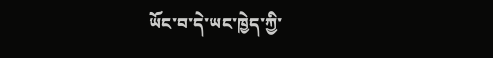ཡོང་བ་དེ་ཡང་ཁྱེད་ཀྱི་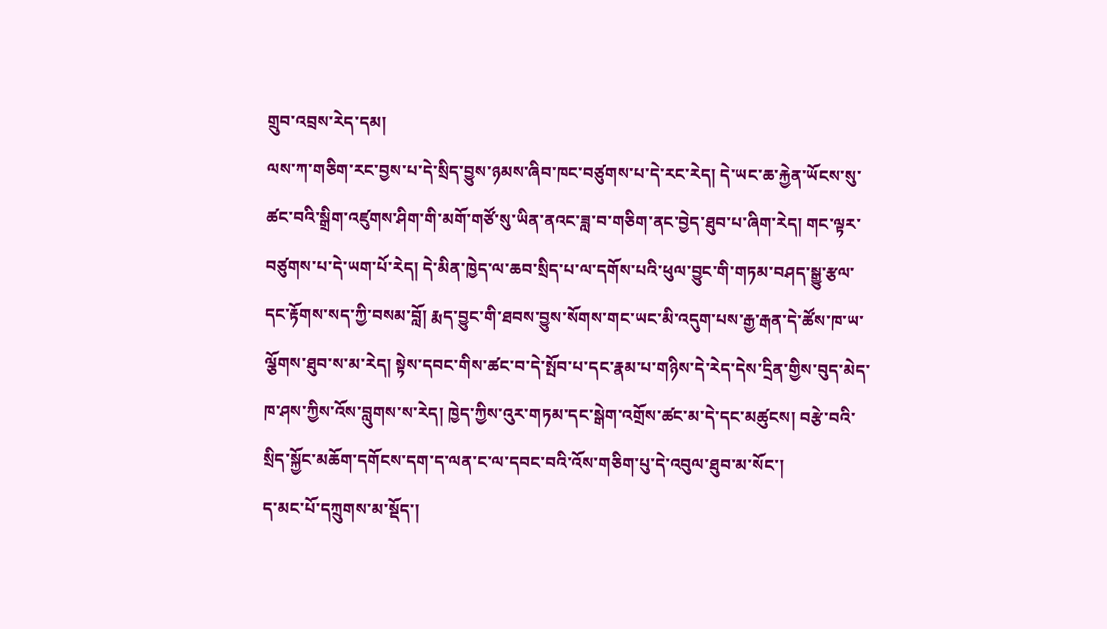གྲུབ་འབྲས་རེད་དམ།
ལས་ཀ་གཅིག་རང་བྱས་པ་དེ་སྲིད་བྱུས་ཉམས་ཞིབ་ཁང་བཙུགས་པ་དེ་རང་རེད། དེ་ཡང་ཆ་རྐྱེན་ཡོངས་སུ་ཚང་བའི་སྒྲིག་འཛུགས་ཤིག་གི་མགོ་གཙོ་སུ་ཡིན་ནའང་ཟླ་བ་གཅིག་ནང་བྱེད་ཐུབ་པ་ཞིག་རེད། གང་ལྟར་བཙུགས་པ་དེ་ཡག་པོ་རེད། དེ་མིན་ཁྱེད་ལ་ཆབ་སྲིད་པ་ལ་དགོས་པའི་ཕུལ་བྱུང་གི་གཏམ་བཤད་སྒྱུ་རྩལ་དང་རྟོགས་སད་ཀྱི་བསམ་བློ། རྨད་བྱུང་གི་ཐབས་བྱུས་སོགས་གང་ཡང་མི་འདུག་པས་རྒྱ་རྒན་དེ་ཚོས་ཁ་ཡ་ལྕོགས་ཐུབ་ས་མ་རེད། སྟེས་དབང་གིས་ཚང་བ་དེ་སྤོབ་པ་དང་རྣམ་པ་གཉིས་དེ་རེད་དེས་དྲིན་གྱིས་བུད་མེད་ཁ་ཤས་ཀྱིས་འོས་བླུགས་ས་རེད། ཁྱེད་ཀྱིས་འུར་གཏམ་དང་སྒེག་འགྲོས་ཚང་མ་དེ་དང་མཚུངས། བརྩེ་བའི་སྲིད་སྐྱོང་མཆོག་དགོངས་དག་ད་ལན་ང་ལ་དབང་བའི་འོས་གཅིག་པུ་དེ་འབུལ་ཐུབ་མ་སོང་།
ད་མང་པོ་དཀྲུགས་མ་སྡོད་།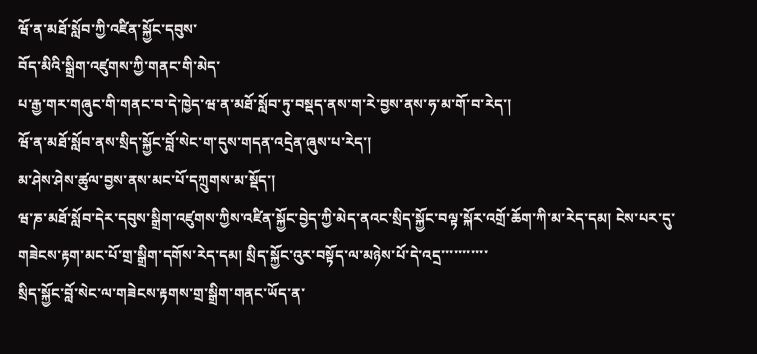ཝོ་ན་མཐོ་སློབ་ཀྱི་འཛིན་སྐྱོང་དབུས་
བོད་མིའི་སྒྲིག་འཛུགས་ཀྱི་གནང་གི་མེད་
པ་རྒྱ་གར་གཞུང་གི་གནང་བ་དེ་ཁྱེད་ཝ་ན་མཐོ་སློབ་ཏུ་བསྡད་ནས་ག་རེ་བྱས་ནས་ཧ་མ་གོ་བ་རེད་།
ཝོ་ན་མཐོ་སློབ་ནས་སྲིད་སྐྱོང་བློ་སེང་ག་དུས་གདན་འདྲེན་ཞུས་པ་རེད་།
མ་ཤེས་ཤེས་ཚུལ་བྱས་ནས་མང་པོ་དཀྲུགས་མ་སྡོད་།
ཝ་ཎ་མཐོ་སློབ་དེར་དབུས་སྒྲིག་འཛུགས་ཀྱིས་འཛིན་སྐྱོང་བྱེད་ཀྱི་མེད་ནའང་སྲིད་སྐྱོང་བལྟ་སྐོར་འགྲོ་ཆོག་ཀི་མ་རེད་དམ། ངེས་པར་དུ་གཟེངས་རྟག་མང་པོ་གྲ་སྒྲིག་དགོས་རེད་དམ། སྲིད་སྐྱོང་འུར་བསྟོད་ལ་མཉེས་པོ་དེ་འདྲ་་་་་་་་་་་
སྲིད་སྐྱོང་བློ་སེང་ལ་གཟེངས་རྟགས་གྲ་སྒྲིག་གནང་ཡོད་ན་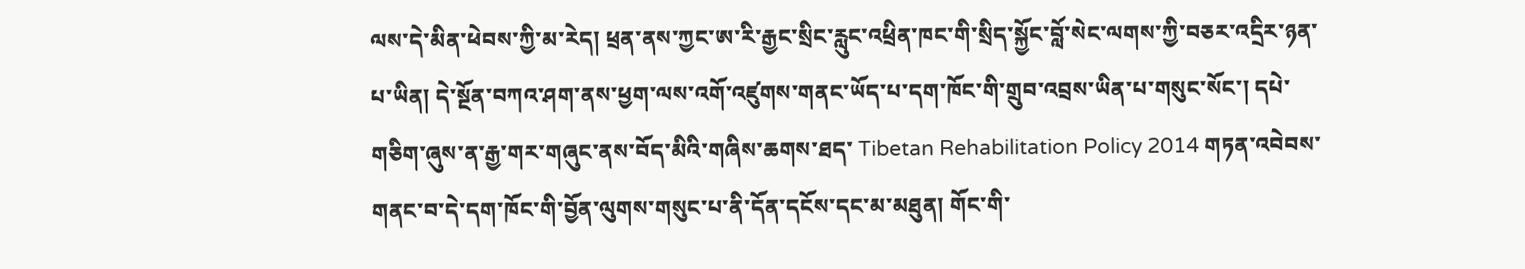ལས་དེ་མིན་ཕེབས་ཀྱི་མ་རེད། ཕྲན་ནས་ཀྱང་ཨ་རི་རྒྱང་སྲིང་རླུང་འཕྲིན་ཁང་གི་སྲིད་སྐྱོང་བློ་སེང་ལགས་ཀྱི་བཅར་འདྲིར་ཉན་པ་ཡིན། དེ་སྔོན་བཀའ་ཤག་ནས་ཕྱག་ལས་འགོ་འཛུགས་གནང་ཡོད་པ་དག་ཁོང་གི་གྲུབ་འབྲས་ཡིན་པ་གསུང་སོང་། དཔེ་གཅིག་ཞུས་ན་རྒྱ་གར་གཞུང་ནས་བོད་མིའི་གཞིས་ཆགས་ཐད་ Tibetan Rehabilitation Policy 2014 གཏན་འབེབས་གནང་བ་དེ་དག་ཁོང་གི་བྱོན་ལུགས་གསུང་པ་ནི་དོན་དངོས་དང་མ་མཐུན། གོང་གི་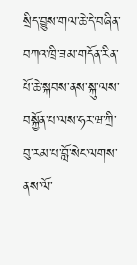སྲིད་བྱུས་གལ་ཆེ་དེ་བཞིན་བཀའ་ཁྲི་ཟམ་གདོན་རིན་པོ་ཆེ་སྐབས་ནས་སྐུ་ལས་བསྐྱོན་པ་ལས་ཧར་ཝ་ཀྲི་བུ་རམ་པ་བློ་སེང་ལགས་ནས་ལོ་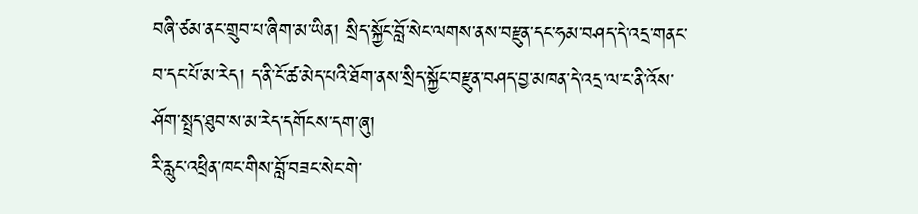བཞི་ཙམ་ནང་གྲུབ་པ་ཞིག་མ་ཡིན། སྲིད་སྐྱོང་བློ་སེང་ལགས་ནས་བརྫུན་དང་ཧམ་བཤད་དེ་འདྲ་གནང་བ་དང་པོ་མ་རེད། ད་ནི་ངོ་ཚ་མེད་པའི་ཐོག་ནས་སྲིད་སྐྱོང་བརྫུན་བཤད་བྱ་མཁན་དེ་འདྲ་ལ་ང་ནི་འོས་ཤོག་སྤྲད་ཐུབ་ས་མ་རེད་དགོངས་དག་ཞུ།
རི་རླུང་འཕྲིན་ཁང་གིས་བློ་བཟང་སེང་གེ་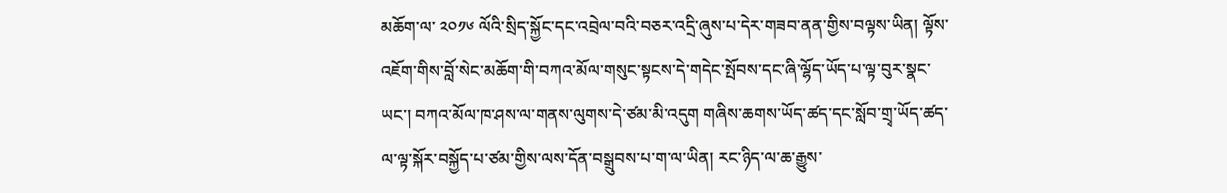མཆོག་ལ་ ༢༠༡༦ ལོའི་སྲིད་སྐྱོང་དང་འབྲེལ་བའི་བཅར་འདྲི་ཞུས་པ་དེར་གཟབ་ནན་གྱིས་བལྟས་ཡིན། ལྟོས་འཇོག་གིས་བློ་སེང་མཆོག་གི་བཀའ་མོལ་གསུང་སྟངས་དེ་གདེང་སྤོབས་དང་ཞི་ལྷོད་ཡོད་པ་ལྟ་བུར་སྣང་ཡང་། བཀའ་མོལ་ཁ་ཤས་ལ་གནས་ལུགས་དེ་ཙམ་མི་འདུག གཞིས་ཆགས་ཡོད་ཚད་དང་སློབ་གྲྭ་ཡོད་ཚད་ལ་ལྟ་སྐོར་བསྐྱོད་པ་ཙམ་གྱིས་ལས་དོན་བསྒྲུབས་པ་ག་ལ་ཡིན། རང་ཉིད་ལ་ཆ་རྒྱུས་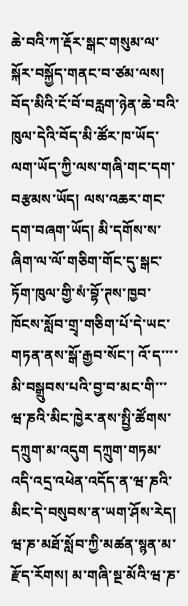ཆེ་བའི་ཀ་རྡོར་སྒང་གསུམ་ལ་སྐོར་བསྐྱོད་གནང་བ་ཙམ་ལས། བོད་མིའི་ངོ་བོ་བརླག་ཉེན་ཆེ་བའི་ཁུལ་དེའི་བོད་མི་ཚོར་ཁ་ཡོད་ལག་ཡོད་ཀྱི་ལས་གཞི་གང་དག་བརྩམས་ཡོད། ལས་འཆར་གང་དག་བཞག་ཡོད། མི་དགོས་ས་ཞིག་ལ་ལོ་གཅིག་གོང་དུ་སྒང་ཏོག་ཁུལ་གྱི་སཾ་བྷོ་ཊས་ཁྱབ་ཁོངས་སློབ་གྲྭ་གཅིག་པོ་དེ་ཡང་གཏན་ནས་སྒོ་རྒྱབ་སོང་། འོ་ད་་་་མི་བསྒྲུབས་པའི་བྱ་བ་མང་གི་་་
ཝ་ཎའི་མིང་ཁྱེར་ནས་སྤྱི་ཚོགས་དཀྲུག་མ་འདུག དཀྲུག་གཏམ་འདི་འདྲ་འཕེན་འདོད་ན་ཝ་ཎའི་མིང་དེ་བསུབས་ན་ཡག་ཤོས་རེད། ཝ་ཎ་མཐོ་སློབ་ཀྱི་མཚན་སྙན་མ་རྫོད་རོགས། མ་གཞི་སྔ་མོའི་ཝ་ཎ་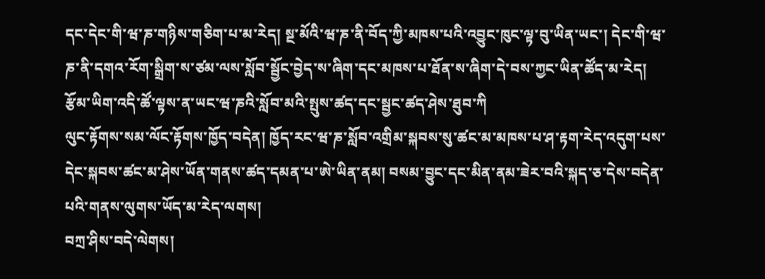དང་དེང་གི་ཝ་ཎ་གཉིས་གཅིག་པ་མ་རེད། སྔ་མོའི་ཝ་ཎ་ནི་བོད་ཀྱི་མཁས་པའི་འབྱུང་ཁུང་ལྟ་བུ་ཡིན་ཡང་། དེང་གི་ཝ་ཎ་ནི་དགའ་རོག་སྒྲིག་ས་ཙམ་ལས་སློབ་སྦྱོང་བྱེད་ས་ཞིག་དང་མཁས་པ་ཐོན་ས་ཞིག་དེ་བས་ཀྱང་ཡིན་ཚོད་མ་རེད། རྩོམ་ཡིག་འདི་ཚོ་ལྟས་ན་ཡང་ཝ་ཎའི་སློབ་མའི་སྤུས་ཚད་དང་སྦྱང་ཚད་ཤེས་ཐུབ་ཀི
ལུང་རྟོགས་སམ་ལོང་རྟོགས་ཁྱོད་བདེན། ཁྱོད་རང་ཝ་ཎ་སློབ་འགྲིམ་སྐབས་སུ་ཚང་མ་མཁས་པ་ཤ་རྟག་རེད་འདུག་པས་དེང་སྐབས་ཚང་མ་ཤེས་ཡོན་གནས་ཚད་དམན་པ་ཨེ་ཡིན་ནམ། བསམ་བྱུང་དང་མིན་ནམ་ཟེར་བའི་སྐད་ཅ་དེས་བདེན་པའི་གནས་ལུགས་ཡོད་མ་རེད་ལགས།
བཀྲ་ཤིས་བདེ་ལེགས།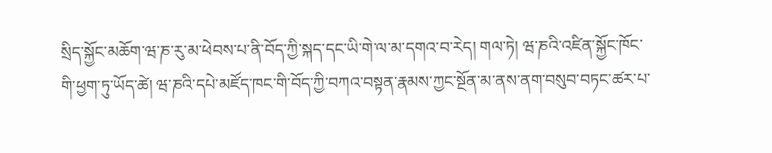སྲིད་སྐྱོང་མཆོག་ཝ་ཎ་རུ་མ་ཕེབས་པ་ནི་བོད་ཀྱི་སྐད་དང་ཡི་གེ་ལ་མ་དགའ་བ་རེད། གལ་ཏེ། ཝ་ཎའི་འཛིན་སྐྱོང་ཁོང་གི་ཕྱག་ཏུ་ཡོད་ཚེ། ཝ་ཎའི་དཔེ་མཛོད་ཁང་གི་བོད་ཀྱི་བཀའ་བསྟན་རྣམས་ཀྱང་སྔོན་མ་ནས་ནག་བསུབ་བཏང་ཚར་པ་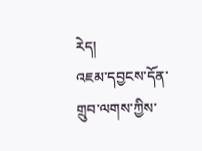རེད།
འཇམ་དབྱངས་དོན་གྲུབ་ལགས་ཀྱིས་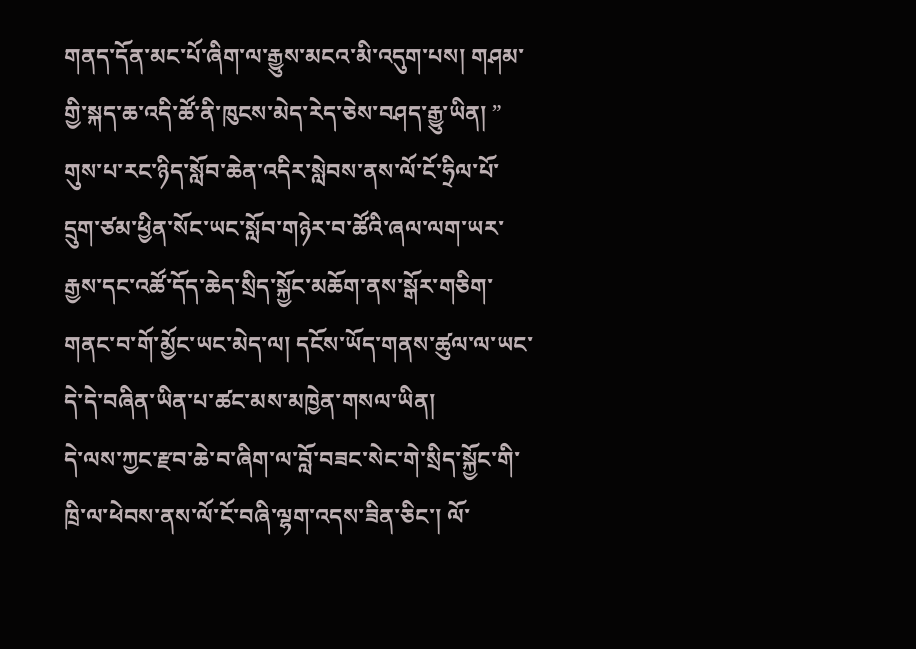གནད་དོན་མང་པོ་ཞིག་ལ་རྒྱུས་མངའ་མི་འདུག་པས། གཤམ་གྱི་སྐད་ཆ་འདི་ཚོ་ནི་ཁུངས་མེད་རེད་ཅེས་བཤད་རྒྱུ་ཡིན། ” གུས་པ་རང་ཉིད་སློབ་ཆེན་འདིར་སླེབས་ནས་ལོ་ངོ་ཧྲིལ་པོ་དྲུག་ཙམ་ཕྱིན་སོང་ཡང་སློབ་གཉེར་བ་ཚོའི་ཞལ་ལག་ཡར་རྒྱས་དང་འཚོ་དོད་ཆེད་སྲིད་སྐྱོང་མཆོག་ནས་སྒོར་གཅིག་གནང་བ་གོ་མྱོང་ཡང་མེད་ལ། དངོས་ཡོད་གནས་ཚུལ་ལ་ཡང་དེ་དེ་བཞིན་ཡིན་པ་ཚང་མས་མཁྱེན་གསལ་ཡིན།
དེ་ལས་ཀྱང་རྫབ་ཆེ་བ་ཞིག་ལ་བློ་བཟང་སེང་གེ་སྲིད་སྐྱོང་གི་ཁྲི་ལ་ཕེབས་ནས་ལོ་ངོ་བཞི་ལྷག་འདས་ཟིན་ཅིང་། ལོ་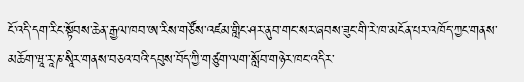ངོ་འདི་དག་རིང་སྟོབས་ཆེན་རྒྱལ་ཁབ་ཨ་རིས་གཙོས་འཛམ་གླིང་ཤར་ནུབ་གང་སར་ཞབས་ཟུང་གི་རེ་ཁ་མངོན་པར་འཁོད་ཀྱང་གནས་མཆོག་ཝཱ་རཱ་ཎ་སཱིར་གནས་བཅའ་བའི་དབུས་བོད་ཀྱི་གཙུག་ལག་སློབ་གཉེར་ཁང་འདིར་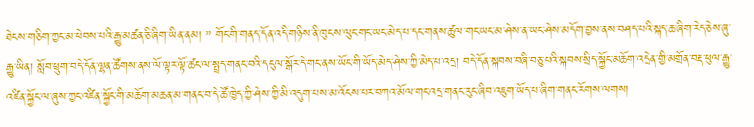ཐེངས་གཅིག་ཀྱང་མ་ཕེབས་པའི་རྒྱུ་མཚན་ཅི་ཞིག་ཡིན་ནམ། ” གོང་གི་གནད་དོན་འདི་གཉིས་ནི་ཁུངས་ལུང་གང་ཡང་མེད་པ་དང་གནས་ཚུལ་གང་ཡང་མ་ཤེས་ན་ཡང་ཤེས་མདོག་བྱས་ནས་བཤད་པའི་སྐད་ཆ་ཞིག་རེད་ཅེས་ཞུ་རྒྱུ་ཡིན། སློབ་ཕྲུག་བདེ་དོན་ལྷན་ཚོགས་ནས་ལོ་ལྟར་ལྟོ་ཚང་ལ་སྤྲད་གནང་བའི་དངུལ་སྒོར་དེ་གང་ནས་ཡོང་གི་ཡོད་མེད་ཤེས་ཀྱི་མེད་པ་འདྲ། བདེ་དོན་སྐབས་བཞི་བཅུ་པའི་སྐབས་སྲིད་སྐྱོང་མཆོག་འདྲེན་གྱི་མགྲོན་བརྡ་ཕུལ་རྒྱུ་འཛིན་སྐྱོང་ལ་ཞུས་ཀྱང་འཛིན་སྐྱོང་གི་མཆོག་མཆན་མ་གནང་བ་དེ་ཚོ་ཁྱེད་ཀྱི་ཤེས་ཀྱི་མི་འདུག་པས་མ་འོངས་པར་བཀའ་མོལ་གང་འདྲ་གནང་རུང་ཞིབ་འཇུག་ཡོད་པ་ཞིག་གནང་རོགས་ལགས།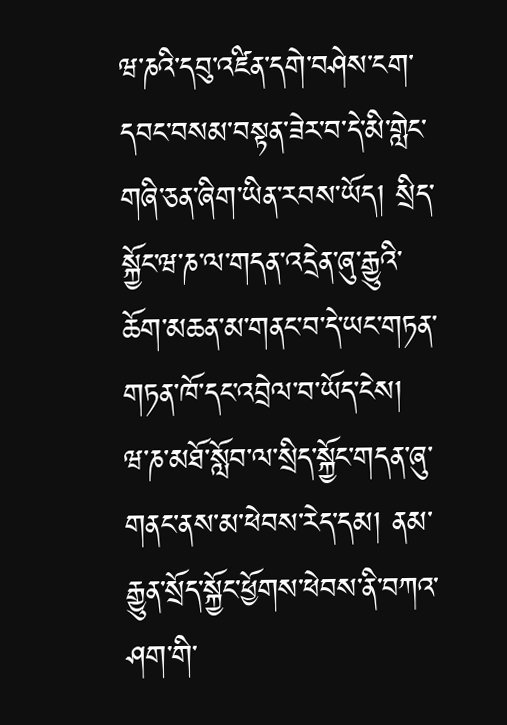ཝ་ཎའི་དབུ་འཛིན་དགེ་བཤེས་ངག་དབང་བསམ་བསྟན་ཟེར་བ་དེ་མི་གླེང་གཞི་ཅན་ཞིག་ཡིན་རབས་ཡོད། སྲིད་སྐྱོང་ཝ་ཎ་ལ་གདན་འདྲེན་ཞུ་རྒྱུའི་ཆོག་མཆན་མ་གནང་བ་དེ་ཡང་གཏན་གཏན་ཁོ་དང་འབྲེལ་བ་ཡོད་ངེས།
ཝ་ཎ་མཐོ་སློབ་ལ་སྲིད་སྐྱོང་གདན་ཞུ་གནང་ནས་མ་ཕེབས་རེད་དམ། ནམ་རྒྱུན་སྲོད་སྐྱོང་ཕྱོགས་ཕེབས་ནི་བཀའ་ཤག་གི་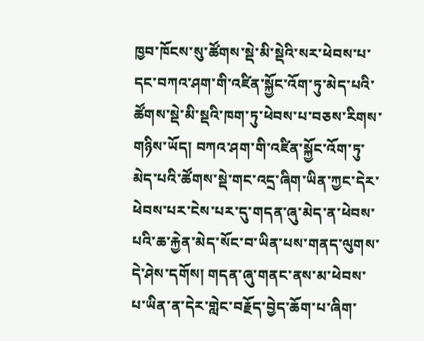ཁྱབ་ཁོངས་སུ་ཚོགས་སྡེ་མི་སྡེའི་སར་ཕེབས་པ་དང་བཀའ་ཤག་གི་འཛིན་སྐྱོང་འོག་ཏུ་མེད་པའི་ཚོགས་སྡེ་མི་སྡའི་ཁག་ཏུ་ཕེབས་པ་བཅས་རིགས་གཉིས་ཡོད། བཀའ་ཤག་གི་འཛིན་སྐྱོང་འོག་ཏུ་མེད་པའི་ཚོགས་སྡེ་གང་འདྲ་ཞིག་ཡིན་ཀྱང་དེར་ཕེབས་པར་ངེས་པར་དུ་གདན་ཞུ་མེད་ན་ཕེབས་པའི་ཆ་རྐྱེན་མེད་སོང་བ་ཡིན་པས་གནད་ལུགས་དེ་ཤེས་དགོས། གདན་ཞུ་གནང་ནས་མ་ཕེབས་པ་ཡིན་ན་དེར་གླེང་བརྗོད་བྱེད་ཆོག་པ་ཞིག་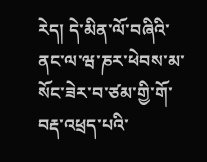རེད། དེ་མིན་ལོ་བཞིའི་ནང་ལ་ཝ་ཎར་ཕེབས་མ་སོང་ཟེར་བ་ཙམ་གྱི་གོ་བརྡ་འཕྲད་པའི་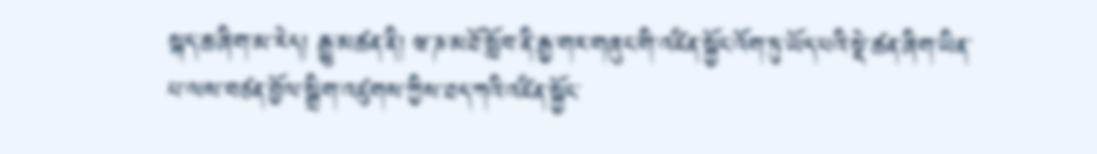སྐད་ཆ་ཞིག་མ་རེད། རྒྱུ་མཚན་ནི། ཝ་ཎ་མཐོ་སློབ་ནི་རྒྱ་གར་གཞུང་གི་འཛིན་སྐྱོང་འོག་ཏུ་ཡོད་པའི་སྡེ་ཚན་ཞིག་ཡིན་པ་ལས་བཙན་བྱོལ་སྒྲིག་འཛུགས་ཀྱིས་ཐད་ཀའི་འཛིན་སྐྱོང་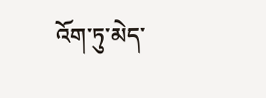འོག་ཏུ་མེད་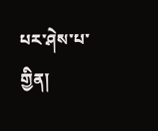པར་ཤེས་པ་གྱིན།